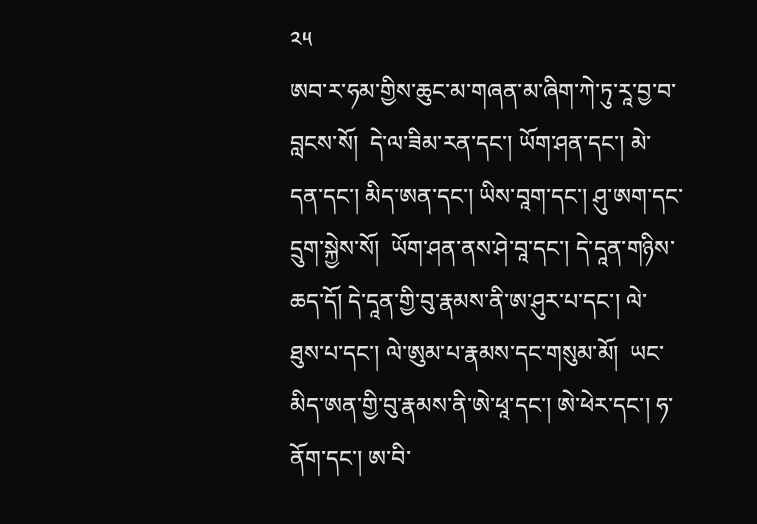༢༥
ཨབ་ར་ཧམ་གྱིས་ཆུང་མ་གཞན་མ་ཞིག་ཀེ་ཏུ་རཱ་བྱ་བ་བླངས་སོ།  དེ་ལ་ཟིམ་རན་དང་། ཡོག་ཤན་དང་། མེ་དན་དང་། མིད་ཨན་དང་། ཡིས་བཱག་དང་། ཤུ་ཨག་དང་དྲུག་སྐྱེས་སོ།  ཡོག་ཤན་ནས་ཤེ་བཱ་དང་། དེ་དཱན་གཉིས་ཆད་དོ། དེ་དཱན་གྱི་བུ་རྣམས་ནི་ཨ་ཤུར་པ་དང་། ལེ་ཐུས་པ་དང་། ལེ་ཨུམ་པ་རྣམས་དང་གསུམ་མོ།  ཡང་མིད་ཨན་གྱི་བུ་རྣམས་ནི་ཨེ་ཕཱ་དང་། ཨེ་ཕེར་དང་། ཧ་ནོག་དང་། ཨ་བི་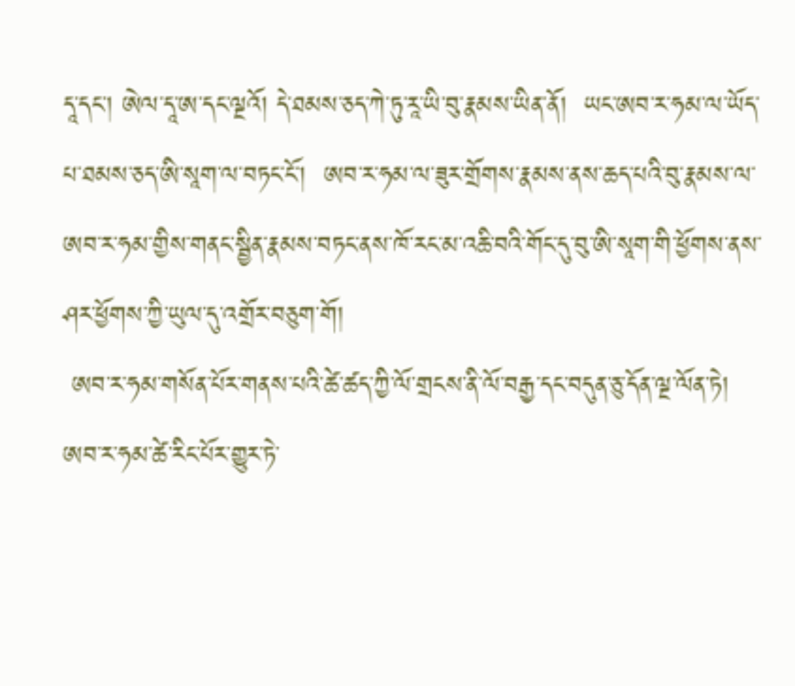དཱ་དང་། ཨེལ་དཱ་ཨ་དང་ལྔའོ། དེ་ཐམས་ཅད་ཀེ་ཏུ་རཱ་ཡི་བུ་རྣམས་ཡིན་ནོ།  ཡང་ཨབ་ར་ཧམ་ལ་ཡོད་པ་ཐམས་ཅད་ཨི་སཱག་ལ་བཏང་ངོ་།  ཨབ་ར་ཧམ་ལ་ཟུར་གྲོགས་རྣམས་ནས་ཆད་པའི་བུ་རྣམས་ལ་ཨབ་ར་ཧམ་གྱིས་གནང་སྦྱིན་རྣམས་བཏང་ནས་ཁོ་རང་མ་འཆི་བའི་གོང་དུ་བུ་ཨི་སཱག་གི་ཕྱོགས་ནས་ཤར་ཕྱོགས་ཀྱི་ཡུལ་དུ་འགྲོར་བཅུག་གོ།
 ཨབ་ར་ཧམ་གསོན་པོར་གནས་པའི་ཚེ་ཚད་ཀྱི་ལོ་གྲངས་ནི་ལོ་བརྒྱ་དང་བདུན་ཅུ་དོན་ལྔ་ལོན་ཏེ།  ཨབ་ར་ཧམ་ཚེ་རིང་པོར་གྱུར་ཏེ་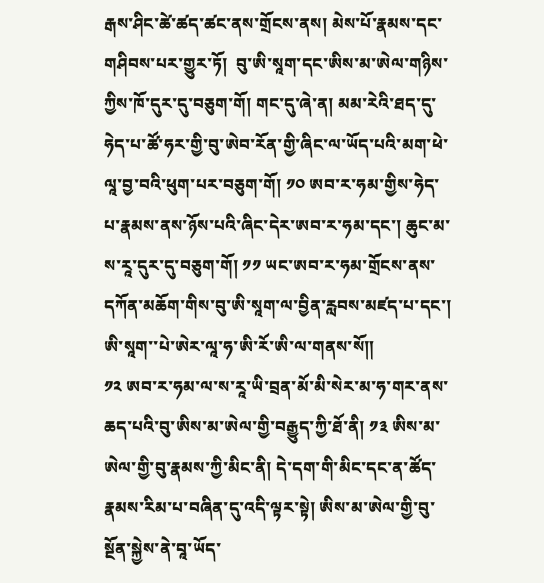རྒས་ཤིང་ཚེ་ཚད་ཚང་ནས་གྲོངས་ནས། མེས་པོ་རྣམས་དང་གཤིབས་པར་གྱུར་ཏོ།  བུ་ཨི་སཱག་དང་ཨིས་མ་ཨེལ་གཉིས་ཀྱིས་ཁོ་དུར་དུ་བཅུག་གོ། གང་དུ་ཞེ་ན། མམ་རེའི་ཐད་དུ་ཧེད་པ་ཚོ་ཧར་གྱི་བུ་ཨེབ་རོན་གྱི་ཞིང་ལ་ཡོད་པའི་མག་ཕེ་ལཱ་བྱ་བའི་ཕུག་པར་བཅུག་གོ། ༡༠ ཨབ་ར་ཧམ་གྱིས་ཧེད་པ་རྣམས་ནས་ཉོས་པའི་ཞིང་དེར་ཨབ་ར་ཧམ་དང་། ཆུང་མ་ས་རཱ་དུར་དུ་བཅུག་གོ། ༡༡ ཡང་ཨབ་ར་ཧམ་གྲོངས་ནས་དཀོན་མཆོག་གིས་བུ་ཨི་སཱག་ལ་བྱིན་རླབས་མཛད་པ་དང་། ཨི་སཱག་་པེ་ཨེར་ལཱ་ཧ་ཨི་རོ་ཨི་ལ་གནས་སོ༎
༡༢ ཨབ་ར་ཧམ་ལ་ས་རཱ་ཡི་བྲན་མོ་མི་སེར་མ་ཧ་གར་ནས་ཆད་པའི་བུ་ཨིས་མ་ཨེལ་གྱི་བརྒྱུད་ཀྱི་ཐོ་ནི། ༡༣ ཨིས་མ་ཨེལ་གྱི་བུ་རྣམས་ཀྱི་མིང་ནི། དེ་དག་གི་མིང་དང་ན་ཚོད་རྣམས་རིམ་པ་བཞིན་དུ་འདི་ལྟར་སྟེ། ཨིས་མ་ཨེལ་གྱི་བུ་སྔོན་སྐྱེས་ནེ་བཱ་ཡོད་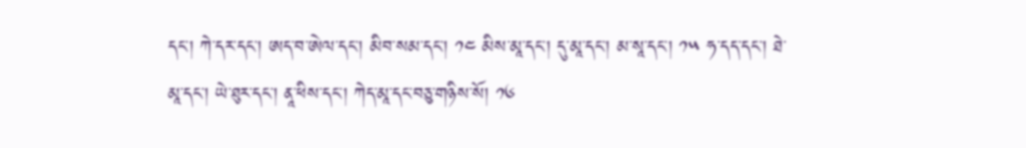དང་། ཀེ་དར་དང་། ཨད་བ་ཨེལ་དང་། མིབ་སམ་དང་། ༡༤ མིས་མཱ་དང་། དུ་མཱ་དང་། མ་སཱ་དང་། ༡༥ ཧ་དད་དང་། ཐེ་མཱ་དང་། ཡེ་ཐུར་དང་། ནཱ་ཕིས་དང་། ཀེད་མཱ་དང་བཅུ་གཉིས་སོ། ༡༦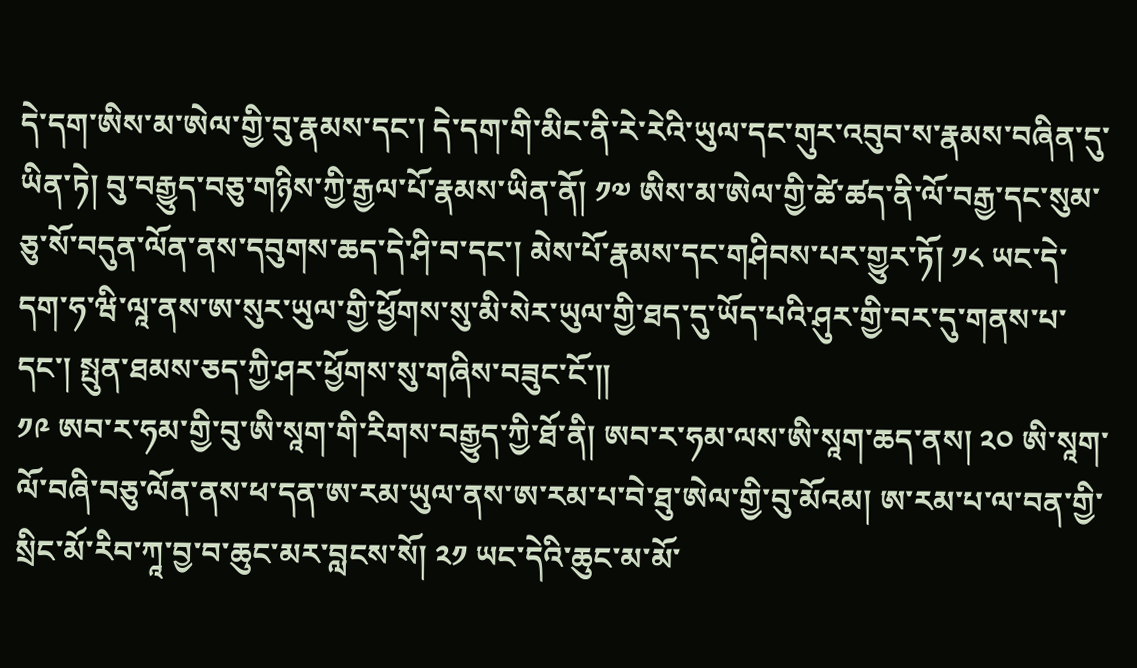དེ་དག་ཨིས་མ་ཨེལ་གྱི་བུ་རྣམས་དང་། དེ་དག་གི་མིང་ནི་རེ་རེའི་ཡུལ་དང་གུར་འབུབ་ས་རྣམས་བཞིན་དུ་ཡིན་ཏེ། བུ་བརྒྱུད་བཅུ་གཉིས་ཀྱི་རྒྱལ་པོ་རྣམས་ཡིན་ནོ། ༡༧ ཨིས་མ་ཨེལ་གྱི་ཚེ་ཚད་ནི་ལོ་བརྒྱ་དང་སུམ་ཅུ་སོ་བདུན་ལོན་ནས་དབུགས་ཆད་དེ་ཤི་བ་དང་། མེས་པོ་རྣམས་དང་གཤིབས་པར་གྱུར་ཏོ། ༡༨ ཡང་དེ་དག་ཧ་ཝི་ལཱ་ནས་ཨ་སུར་ཡུལ་གྱི་ཕྱོགས་སུ་མི་སེར་ཡུལ་གྱི་ཐད་དུ་ཡོད་པའི་ཤུར་གྱི་བར་དུ་གནས་པ་དང་། སྤུན་ཐམས་ཅད་ཀྱི་ཤར་ཕྱོགས་སུ་གཞིས་བཟུང་ངོ་༎
༡༩ ཨབ་ར་ཧམ་གྱི་བུ་ཨི་སཱག་གི་རིགས་བརྒྱུད་ཀྱི་ཐོ་ནི། ཨབ་ར་ཧམ་ལས་ཨི་སཱག་ཆད་ནས། ༢༠ ཨི་སཱག་ལོ་བཞི་བཅུ་ལོན་ནས་ཕ་དན་ཨ་རམ་ཡུལ་ནས་ཨ་རམ་པ་བེ་ཐུ་ཨེལ་གྱི་བུ་མོའམ། ཨ་རམ་པ་ལ་བན་གྱི་སྲིང་མོ་རིབ་ཀཱ་བྱ་བ་ཆུང་མར་བླངས་སོ། ༢༡ ཡང་དེའི་ཆུང་མ་མོ་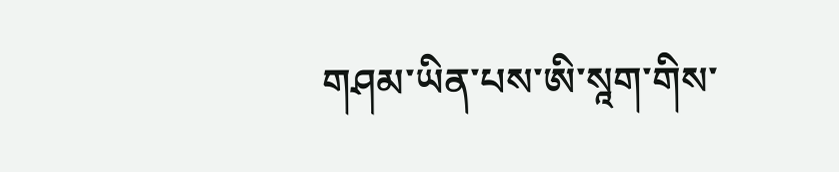གཤམ་ཡིན་པས་ཨི་སཱག་གིས་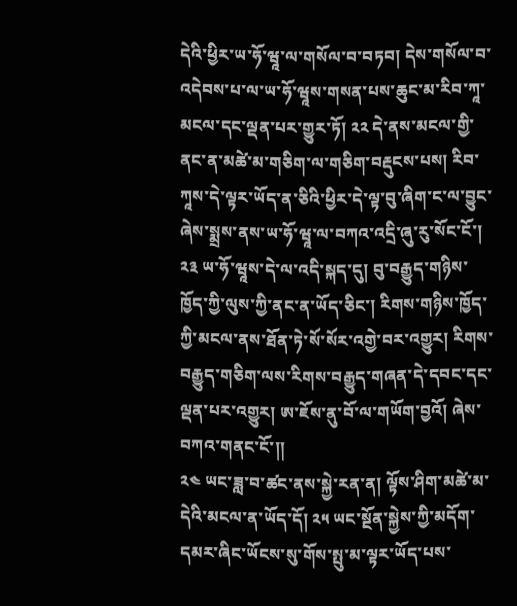དེའི་ཕྱིར་ཡ་ཧོ་ཝཱ་ལ་གསོལ་བ་བཏབ། དེས་གསོལ་བ་འདེབས་པ་ལ་ཡ་ཧོ་ཝཱས་གསན་པས་ཆུང་མ་རིབ་ཀཱ་མངལ་དང་ལྡན་པར་གྱུར་ཏོ། ༢༢ དེ་ནས་མངལ་གྱི་ནང་ན་མཚེ་མ་གཅིག་ལ་གཅིག་བརྡུངས་པས། རིབ་ཀཱས་དེ་ལྟར་ཡོད་ན་ཅིའི་ཕྱིར་དེ་ལྟ་བུ་ཞིག་ང་ལ་བྱུང་ཞེས་སྨྲས་ནས་ཡ་ཧོ་ཝཱ་ལ་བཀའ་འདྲི་ཞུ་རུ་སོང་ངོ་། ༢༣ ཡ་ཧོ་ཝཱས་དེ་ལ་འདི་སྐད་དུ། བུ་བརྒྱུད་གཉིས་ཁྱོད་ཀྱི་ལུས་ཀྱི་ནང་ན་ཡོད་ཅིང་། རིགས་གཉིས་ཁྱོད་ཀྱི་མངལ་ནས་ཐོན་ཏེ་སོ་སོར་འགྱེ་བར་འགྱུར། རིགས་བརྒྱུད་གཅིག་ལས་རིགས་བརྒྱུད་གཞན་དེ་དབང་དང་ལྡན་པར་འགྱུར། ཨ་ཇོས་ནུ་བོ་ལ་གཡོག་བྱའོ། ཞེས་བཀའ་གནང་ངོ་༎
༢༤ ཡང་ཟླ་བ་ཚང་ནས་སྐྱེ་རན་ན། ལྟོས་ཤིག་མཚེ་མ་དེའི་མངལ་ན་ཡོད་དོ། ༢༥ ཡང་སྔོན་སྐྱེས་ཀྱི་མདོག་དམར་ཞིང་ཡོངས་སུ་གོས་སྤུ་མ་ལྟར་ཡོད་པས་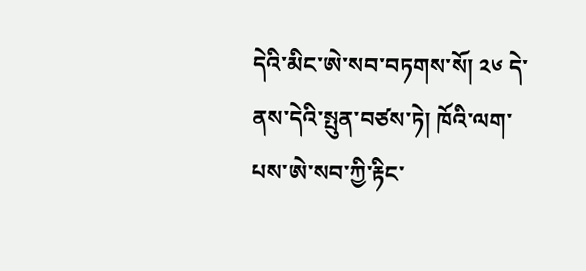དེའི་མིང་ཨེ་སབ་བཏགས་སོ། ༢༦ དེ་ནས་དེའི་སྤུན་བཙས་ཏེ། ཁོའི་ལག་པས་ཨེ་སབ་ཀྱི་རྟིང་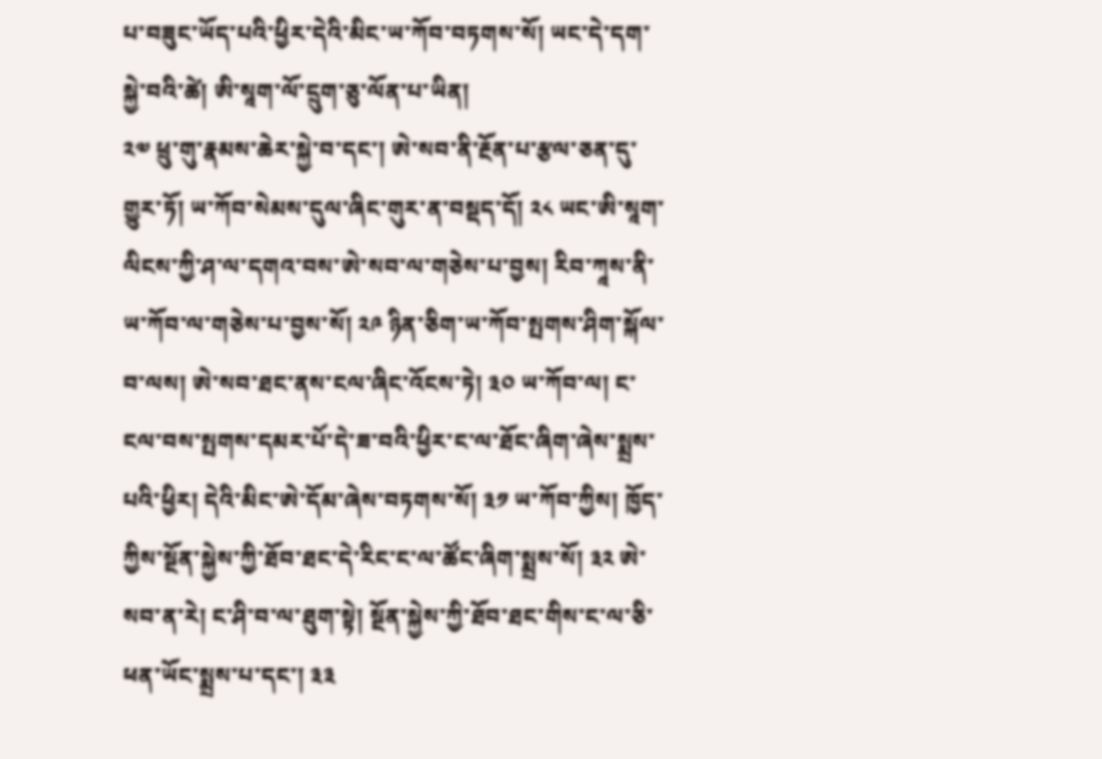པ་བཟུང་ཡོད་པའི་ཕྱིར་དེའི་མིང་ཡ་ཀོབ་བཏགས་སོ། ཡང་དེ་དག་སྐྱེ་བའི་ཚེ། ཨི་སཱག་ལོ་དྲུག་ཅུ་ལོན་པ་ཡིན།
༢༧ ཕྲུ་གུ་རྣམས་ཆེར་སྐྱེ་བ་དང་། ཨེ་སབ་ནི་རྔོན་པ་རྩལ་ཅན་དུ་གྱུར་ཏོ། ཡ་ཀོབ་སེམས་དུལ་ཞིང་གུར་ན་བསྡད་དོ། ༢༨ ཡང་ཨི་སཱག་ལིངས་ཀྱི་ཤ་ལ་དགའ་བས་ཨེ་སབ་ལ་གཅེས་པ་བྱས། རིབ་ཀཱས་ནི་ཡ་ཀོབ་ལ་གཅེས་པ་བྱས་སོ། ༢༩ ཉིན་ཅིག་ཡ་ཀོབ་སྤགས་ཤིག་སྐོལ་བ་ལས། ཨེ་སབ་ཐང་ནས་ངལ་ཞིང་འོངས་ཏེ། ༣༠ ཡ་ཀོབ་ལ། ང་ངལ་བས་སྤགས་དམར་པོ་དེ་ཟ་བའི་ཕྱིར་ང་ལ་ཐོང་ཞིག་ཞེས་སྨྲས་པའི་ཕྱིར། དེའི་མིང་ཨེ་དོམ་ཞེས་བཏགས་སོ། ༣༡ ཡ་ཀོབ་ཀྱིས། ཁྱོད་ཀྱིས་སྔོན་སྐྱེས་ཀྱི་ཐོབ་ཐང་དེ་རིང་ང་ལ་ཚོང་ཞིག་སྨྲས་སོ། ༣༢ ཨེ་སབ་ན་རེ། ང་ཤི་བ་ལ་ཐུག་སྟེ། སྔོན་སྐྱེས་ཀྱི་ཐོབ་ཐང་གིས་ང་ལ་ཅི་ཕན་ཡོང་སྨྲས་པ་དང་། ༣༣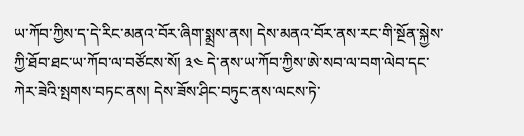ཡ་ཀོབ་ཀྱིས་ད་དེ་རིང་མནའ་བོར་ཞིག་སྨྲས་ནས། དེས་མནའ་བོར་ནས་རང་གི་སྔོན་སྐྱེས་ཀྱི་ཐོབ་ཐང་ཡ་ཀོབ་ལ་བཙོངས་སོ། ༣༤ དེ་ནས་ཡ་ཀོབ་ཀྱིས་ཨེ་སབ་ལ་བག་ལེབ་དང་ཀེར་ཟེའི་སྤགས་བཏང་ནས། དེས་ཟོས་ཤིང་བཏུང་ནས་ལངས་ཏེ་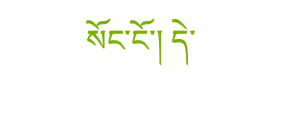སོང་ངོ་། དེ་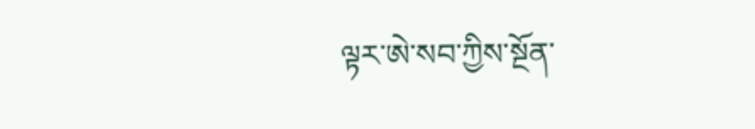ལྟར་ཨེ་སབ་ཀྱིས་སྔོན་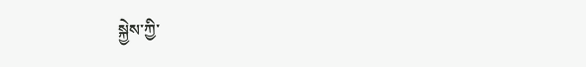སྐྱེས་ཀྱི་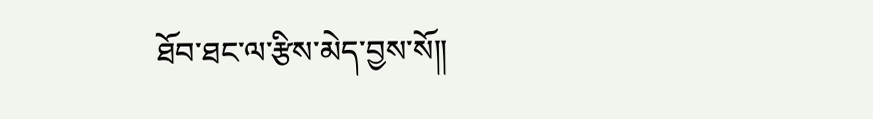ཐོབ་ཐང་ལ་རྩིས་མེད་བྱས་སོ༎